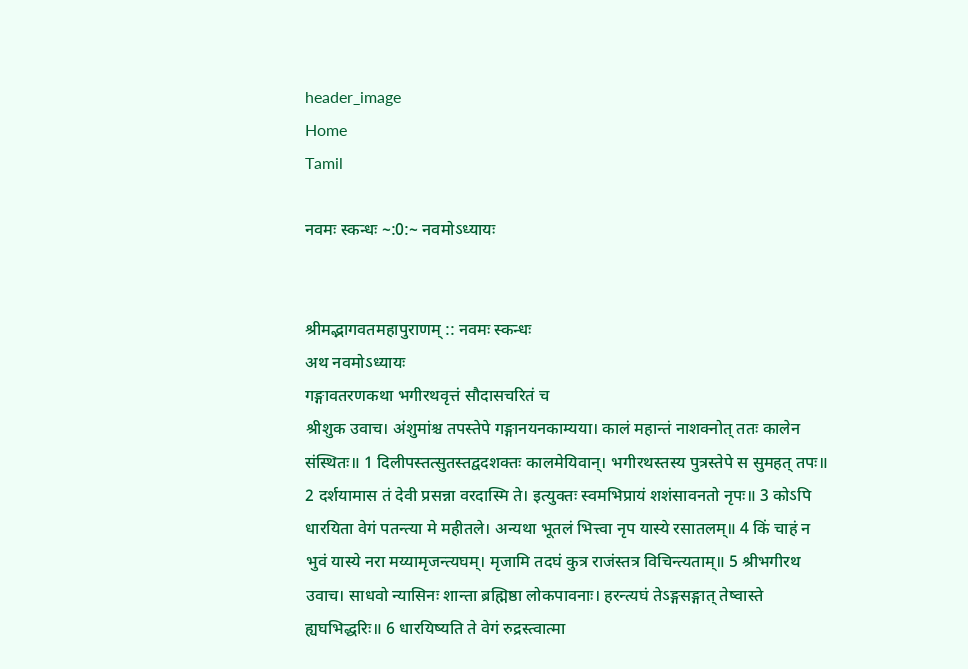header_image
Home
Tamil

नवमः स्कन्धः ~:0:~ नवमोऽध्यायः


श्रीमद्भागवतमहापुराणम् :: नवमः स्कन्धः
अथ नवमोऽध्यायः
गङ्गावतरणकथा भगीरथवृत्तं सौदासचरितं च
श्रीशुक उवाच। अंशुमांश्च तपस्तेपे गङ्गानयनकाम्यया। कालं महान्तं नाशक्नोत् ततः कालेन संस्थितः॥ 1 दिलीपस्तत्सुतस्तद्वदशक्तः कालमेयिवान्। भगीरथस्तस्य पुत्रस्तेपे स सुमहत् तपः॥ 2 दर्शयामास तं देवी प्रसन्ना वरदास्मि ते। इत्युक्तः स्वमभिप्रायं शशंसावनतो नृपः॥ 3 कोऽपि धारयिता वेगं पतन्त्या मे महीतले। अन्यथा भूतलं भित्त्वा नृप यास्ये रसातलम्॥ 4 किं चाहं न भुवं यास्ये नरा मय्यामृजन्त्यघम्। मृजामि तदघं कुत्र राजंस्तत्र विचिन्त्यताम्॥ 5 श्रीभगीरथ उवाच। साधवो न्यासिनः शान्ता ब्रह्मिष्ठा लोकपावनाः। हरन्त्यघं तेऽङ्गसङ्गात् तेष्वास्ते ह्यघभिद्धरिः॥ 6 धारयिष्यति ते वेगं रुद्रस्त्वात्मा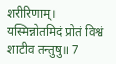शरीरिणाम्। यस्मिन्नोतमिदं प्रोतं विश्वं शाटीव तन्तुषु॥ 7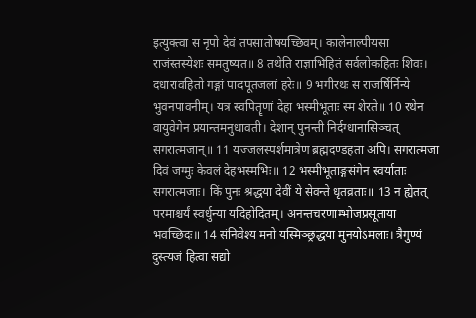इत्युक्त्वा स नृपो देवं तपसातोषयच्छिवम्। कालेनाल्पीयसा राजंस्तस्येशः समतुष्यत॥ 8 तथेति राज्ञाभिहितं सर्वलोकहितः शिवः। दधारावहितो गङ्गां पादपूतजलां हरेः॥ 9 भगीरथः स राजर्षिर्निन्ये भुवनपावनीम्। यत्र स्वपितॄणां देहा भस्मीभूताः स्म शेरते॥ 10 रथेन वायुवेगेन प्रयान्तमनुधावती। देशान् पुनन्ती निर्दग्धानासिञ्चत् सगरात्मजान्॥ 11 यज्जलस्पर्शमात्रेण ब्रह्मदण्डहता अपि। सगरात्मजा दिवं जग्मुः केवलं देहभस्मभिः॥ 12 भस्मीभूताङ्गसंगेन स्वर्याताः सगरात्मजाः। किं पुनः श्रद्धया देवीं ये सेवन्ते धृतव्रताः॥ 13 न ह्येतत् परमाश्चर्यं स्वर्धुन्या यदिहोदितम्। अनन्तचरणाम्भोजप्रसूताया भवच्छिदः॥ 14 संनिवेश्य मनो यस्मिञ्छ्रद्धया मुनयोऽमलाः। त्रैगुण्यं दुस्त्यजं हित्वा सद्यो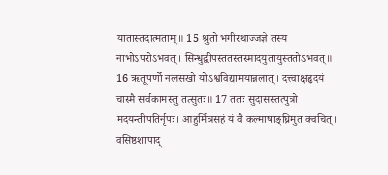यातास्तदात्मताम्॥ 15 श्रुतो भगीरथाज्जज्ञे तस्य नाभोऽपरोऽभवत्। सिन्धुद्वीपस्ततस्तस्मादयुतायुस्ततोऽभवत्॥ 16 ऋतूपर्णो नलसखो योऽश्वविद्यामयान्नलात्। दत्त्वाक्षहृदयं चास्मै सर्वकामस्तु तत्सुतः॥ 17 ततः सुदासस्तत्पुत्रो मदयन्तीपतिर्नृपः। आहुर्मित्रसहं यं वै कल्माषाङ्‌घ्रिमुत क्वचित्। वसिष्ठशापाद्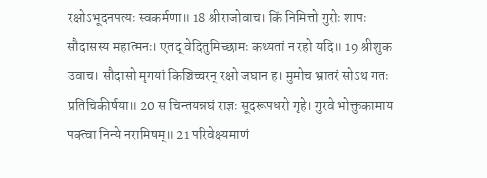रक्षोऽभूदनपत्यः स्वकर्मणा॥ 18 श्रीराजोवाच। किं निमित्तो गुरोः शापः सौदासस्य महात्मनः। एतद् वेदितुमिच्छामः कथ्यतां न रहो यदि॥ 19 श्रीशुक उवाच। सौदासो मृगयां किञ्चिच्चरन् रक्षो जघान ह। मुमोच भ्रातरं सोऽथ गतः प्रतिचिकीर्षया॥ 20 स चिन्तयन्नघं राज्ञः सूदरूपधरो गृहे। गुरवे भोक्तुकामाय पक्त्वा निन्ये नरामिषम्॥ 21 परिवेक्ष्यमाणं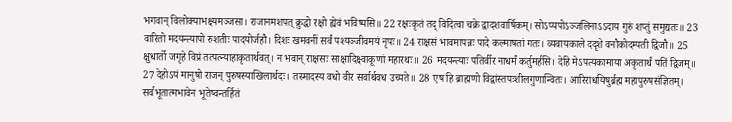भगवान् विलोक्याभक्ष्यमञ्जसा। राजानमशपत् क्रुद्धो रक्षो ह्येवं भविष्यसि॥ 22 रक्षःकृतं तद् विदित्वा चक्रे द्वादशवार्षिकम्। सोऽप्यपोऽञ्जलिनाऽऽदाय गुरुं शप्तुं समुद्यतः॥ 23 वारितो मदयन्त्यापो रुशतीः पादयोर्जहौ। दिशः खमवनीं सर्वं पश्यञ्जीवमयं नृपः॥ 24 राक्षसं भावमापन्नः पादे कल्माषतां गतः। व्यवायकाले ददृशे वनौकोदम्पती द्विजौ॥ 25 क्षुधार्तो जगृहे विप्रं तत्पत्‍न्याहाकृतार्थवत्। न भवान् राक्षसः साक्षादिक्ष्वाकूणां महारथः॥ 26 मदयन्त्याः पतिर्वीर नाधर्मं कर्तुमर्हसि। देहि मेऽपत्यकामाया अकृतार्थं पतिं द्विजम्॥ 27 देहोऽयं मानुषो राजन् पुरुषस्याखिलार्थदः। तस्मादस्य वधो वीर सर्वार्थवध उच्यते॥ 28 एष हि ब्राह्मणो विद्वांस्तपःशीलगुणान्वितः। आरिराधयिषुर्ब्रह्म महापुरुषसंज्ञितम्। सर्वभूतात्मभावेन भूतेष्वन्तर्हितं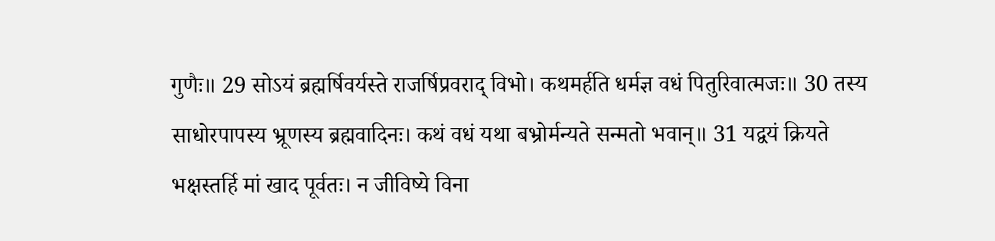गुणैः॥ 29 सोऽयं ब्रह्मर्षिवर्यस्ते राजर्षिप्रवराद् विभो। कथमर्हति धर्मज्ञ वधं पितुरिवात्मजः॥ 30 तस्य साधोरपापस्य भ्रूणस्य ब्रह्मवादिनः। कथं वधं यथा बभ्रोर्मन्यते सन्मतो भवान्॥ 31 यद्वयं क्रियते भक्षस्तर्हि मां खाद पूर्वतः। न जीविष्ये विना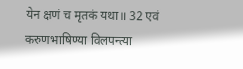येन क्षणं च मृतकं यथा॥ 32 एवं करुणभाषिण्या विलपन्त्या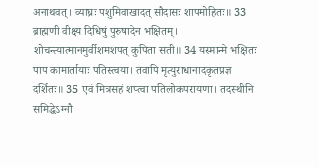अनाथवत्। व्याघ्रः पशुमिवाखादत् सौदासः शापमोहितः॥ 33 ब्राह्मणी वीक्ष्य दिधिषुं पुरुषादेन भक्षितम्। शोचन्त्यात्मानमुर्वीशमशपत् कुपिता सती॥ 34 यस्मान्मे भक्षितः पाप कामार्तायाः पतिस्त्वया। तवापि मृत्युराधानादकृतप्रज्ञ दर्शितः॥ 35 एवं मित्रसहं शप्त्वा पतिलोकपरायणा। तदस्थीनि समिद्धेऽग्नौ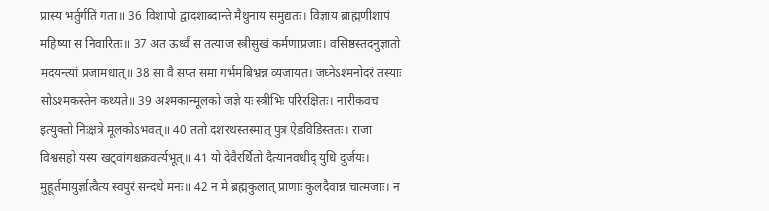प्रास्य भर्तुर्गतिं गता॥ 36 विशापो द्वादशाब्दान्ते मैथुनाय समुद्यतः। विज्ञाय ब्राह्मणीशापं महिष्या स निवारितः॥ 37 अत ऊर्ध्वं स तत्याज स्त्रीसुखं कर्मणाप्रजाः। वसिष्ठस्तदनुज्ञातो मदयन्त्यां प्रजामधात्॥ 38 सा वै सप्त समा गर्भमबिभ्रन्न व्यजायत। जघ्नेऽश्मनोदरं तस्याः सोऽश्मकस्तेन कथ्यते॥ 39 अश्मकान्मूलको जज्ञे यः स्त्रीभिः परिरक्षितः। नारीकवच इत्युक्तो निःक्षत्रे मूलकोऽभवत्॥ 40 ततो दशरथस्तस्मात् पुत्र ऐडविडिस्ततः। राजा विश्वसहो यस्य खट्वांगश्चक्रवर्त्यभूत्॥ 41 यो देवैरर्थितो दैत्यानवधीद् युधि दुर्जयः। मुहूर्तमायुर्ज्ञात्वैत्य स्वपुरं सन्दधे मनः॥ 42 न मे ब्रह्मकुलात् प्राणाः कुलदैवान्न चात्मजाः। न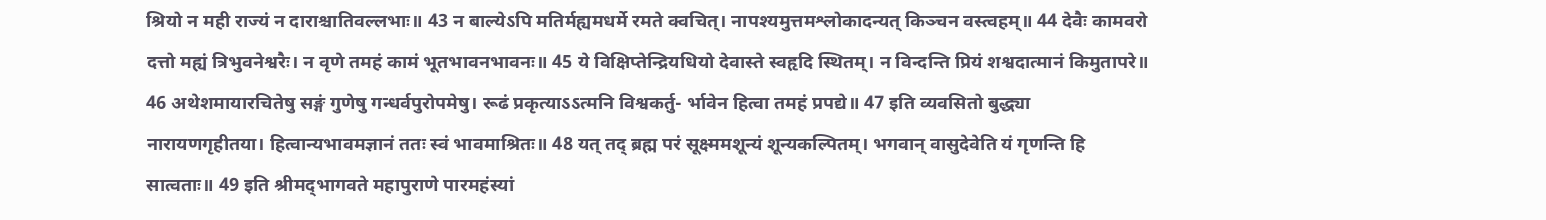श्रियो न मही राज्यं न दाराश्चातिवल्लभाः॥ 43 न बाल्येऽपि मतिर्मह्यमधर्मे रमते क्वचित्। नापश्यमुत्तमश्लोकादन्यत् किञ्चन वस्त्वहम्॥ 44 देवैः कामवरो दत्तो मह्यं त्रिभुवनेश्वरैः। न वृणे तमहं कामं भूतभावनभावनः॥ 45 ये विक्षिप्तेन्द्रियधियो देवास्ते स्वहृदि स्थितम्। न विन्दन्ति प्रियं शश्वदात्मानं किमुतापरे॥ 46 अथेशमायारचितेषु सङ्गं गुणेषु गन्धर्वपुरोपमेषु। रूढं प्रकृत्याऽऽत्मनि विश्वकर्तु- र्भावेन हित्वा तमहं प्रपद्ये॥ 47 इति व्यवसितो बुद्ध्या नारायणगृहीतया। हित्वान्यभावमज्ञानं ततः स्वं भावमाश्रितः॥ 48 यत् तद् ब्रह्म परं सूक्ष्ममशून्यं शून्यकल्पितम्। भगवान् वासुदेवेति यं गृणन्ति हि सात्वताः॥ 49 इति श्रीमद्‍भागवते महापुराणे पारमहंस्यां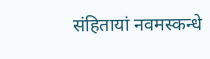संहितायां नवमस्कन्धे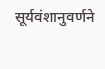सूर्यवंशानुवर्णने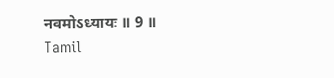नवमोऽध्यायः ॥ 9 ॥
Tamil